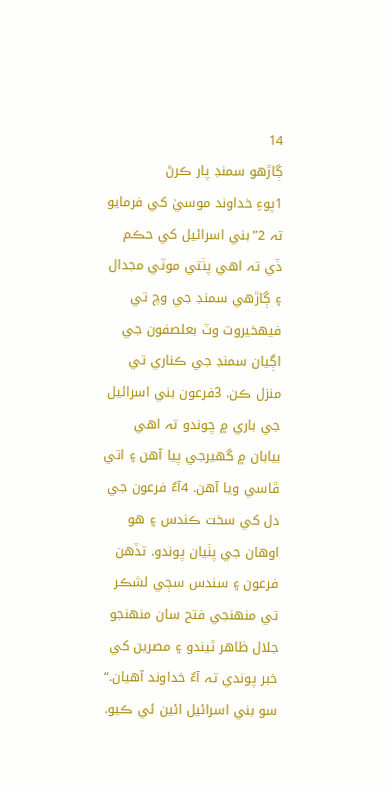14
ڳاڙهو سمنڊ پار ڪرڻ
1پوءِ خداوند موسيٰ کي فرمايو تہ 2”بني اسرائيل کي حڪم ڏي تہ اهي پٺتي موٽي مجدال ۽ ڳاڙهي سمنڊ جي وچ تي فيهخيروت وٽ بعلصفون جي اڳيان سمنڊ جي ڪناري تي منزل ڪن. 3فرعون بني اسرائيل جي باري ۾ چوندو تہ اهي بيابان ۾ گھيرجي پيا آهن ۽ اتي ڦاسي ويا آهن. 4آءٌ فرعون جي دل کي سخت ڪندس ۽ هو اوهان جي پٺيان پوندو. تڏهن فرعون ۽ سندس سڄي لشڪر تي منهنجي فتح سان منهنجو جلال ظاهر ٿيندو ۽ مصرين کي خبر پوندي تہ آءٌ خداوند آهيان.“ سو بني اسرائيل ائين ئي ڪيو.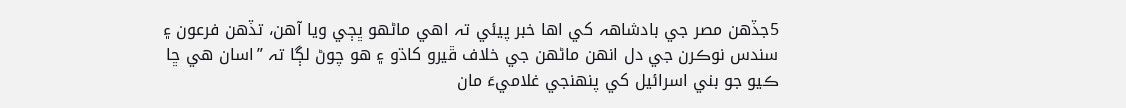5جڏهن مصر جي بادشاهہ کي اها خبر پيئي تہ اهي ماڻهو ڀڄي ويا آهن، تڏهن فرعون ۽ سندس نوڪرن جي دل انهن ماڻهن جي خلاف ڦيرو کاڌو ۽ هو چوڻ لڳا تہ ”اسان هي ڇا ڪيو جو بني اسرائيل کي پنهنجي غلاميءَ مان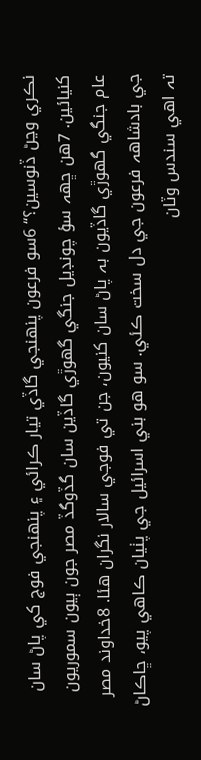نڪري وڃڻ ڏنوسين؟“ 6سو فرعون پنهنجي گاڏي تيار ڪرائي ۽ پنهنجي فوج کي پاڻ سان کنيائين. 7هن ڇهہ سؤ چونڊيل جنگي گھوڙي گاڏين سان گڏوگڏ مصر جون ٻيون سموريون عام جنگي گھوڙي گاڏيون بہ پاڻ سان کنيون، جن تي فوجي سالار نگران هئا. 8خداوند مصر جي بادشاهہ فرعون جي دل سخت ڪئي. سو هو بني اسرائيل جي پٺيان ڪاهي پيو، ڇاڪاڻ تہ اهي سندس وٽان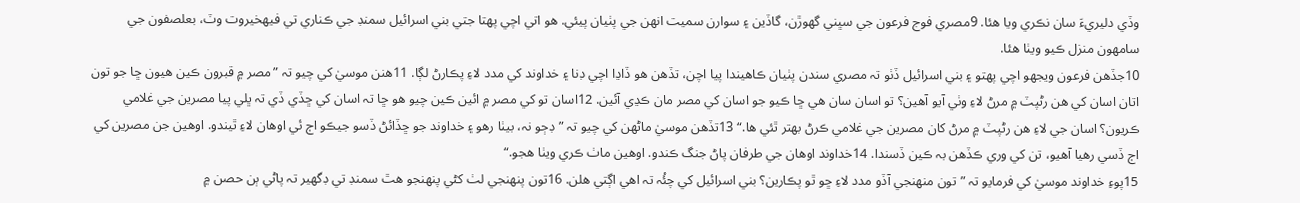وڏي دليريءَ سان نڪري ويا هئا. 9مصري فوج فرعون جي سڀني گھوڙن، گاڏين ۽ سوارن سميت انهن جي پٺيان پيئي. هو اتي اچي پهتا جتي بني اسرائيل سمنڊ جي ڪناري تي فيهخيروت وٽ، بعلصفون جي سامهون منزل ڪيو ويٺا هئا.
10جڏهن فرعون ويجھو اچي پهتو ۽ بني اسرائيل ڏٺو تہ مصري سندن پٺيان ڪاهيندا پيا اچن، تڏهن هو ڏاڍا اچي ڊنا ۽ خداوند کي مدد لاءِ پڪارڻ لڳا. 11هنن موسيٰ کي چيو تہ ”مصر ۾ قبرون ڪين هيون ڇا جو تون اتان اسان کي هن رڻپٽ ۾ مرڻ لاءِ وٺي آيو آهين؟ تو اسان سان هي ڇا ڪيو جو اسان کي مصر مان ڪڍي آئين. 12اسان تو کي مصر ۾ ائين ڪين چيو هو ڇا تہ اسان کي ڇڏي ڏي تہ ڀلي پيا مصرين جي غلامي ڪريون؟ اسان جي لاءِ هن رڻپٽ ۾ مرڻ کان مصرين جي غلامي ڪرڻ بهتر ٿئي ها.“ 13تڏهن موسيٰ ماڻهن کي چيو تہ ”ڊڄو نہ، بيٺا رهو ۽ خداوند جو ڇڏائڻ ڏسو جيڪو اڄ ئي اوھان لاءِ ٿيندو. اوهين جن مصرين کي اڄ ڏسي رهيا آهيو، تن کي وري ڪڏهن بہ ڪين ڏسندا. 14خداوند اوهان جي طرفان پاڻ جنگ ڪندو. اوهين ماٺ ڪري ويٺا هجو.“
15پوءِ خداوند موسيٰ کي فرمايو تہ ”تون منهنجي آڏو مدد لاءِ ڇو ٿو پڪارين؟ بني اسرائيل کي چئُہ تہ اهي اڳتي هلن. 16تون پنهنجي لٺ کڻي پنهنجو هٿ سمنڊ تي ڊگھير تہ پاڻي ٻن حصن ۾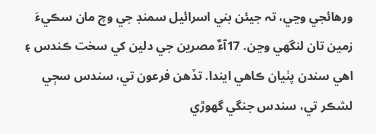ورهائجي وڃي، تہ جيئن بني اسرائيل سمنڊ جي وچ مان سڪيءَ زمين تان لنگھي وڃن. 17آءٌ مصرين جي دلين کي سخت ڪندس ۽ اهي سندن پٺيان ڪاهي ايندا. تڏهن فرعون تي، سندس سڄي لشڪر تي، سندس جنگي گھوڙي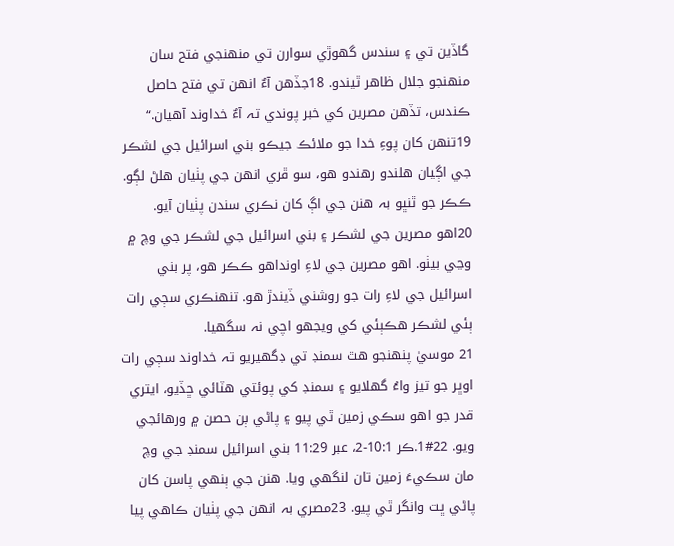گاڏين تي ۽ سندس گھوڙي سوارن تي منهنجي فتح سان منهنجو جلال ظاهر ٿيندو. 18جڏهن آءٌ انهن تي فتح حاصل ڪندس، تڏهن مصرين کي خبر پوندي تہ آءٌ خداوند آهيان.“
19تنهن کان پوءِ خدا جو ملائڪ جيڪو بني اسرائيل جي لشڪر جي اڳيان هلندو رهندو هو، سو ڦري انهن جي پٺيان هلڻ لڳو. ڪڪر جو ٿنڀو بہ هنن جي اڳ کان نڪري سندن پٺيان آيو. 20اهو مصرين جي لشڪر ۽ بني اسرائيل جي لشڪر جي وچ ۾ وڃي بيٺو. اهو مصرين جي لاءِ اونداهو ڪڪر هو، پر بني اسرائيل جي لاءِ رات جو روشني ڏيندڙ هو. تنهنڪري سڄي رات ٻئي لشڪر هڪٻئي کي ويجھو اچي نہ سگھيا.
21 موسيٰ پنهنجو هٿ سمنڊ تي ڊگھيريو تہ خداوند سڄي رات اوڀر جو تيز واءُ گھلايو ۽ سمنڊ کي پوئتي هٽائي ڇڏيو، ايتري قدر جو اهو سڪي زمين ٿي پيو ۽ پاڻي ٻن حصن ۾ ورهائجي ويو. 22#1.ڪر 10:1-2، عبر 11:29 بني اسرائيل سمنڊ جي وچ مان سڪيءَ زمين تان لنگھي ويا. هنن جي ٻنهي پاسن کان پاڻي ڀت وانگر ٿي پيو. 23مصري بہ انهن جي پٺيان ڪاهي پيا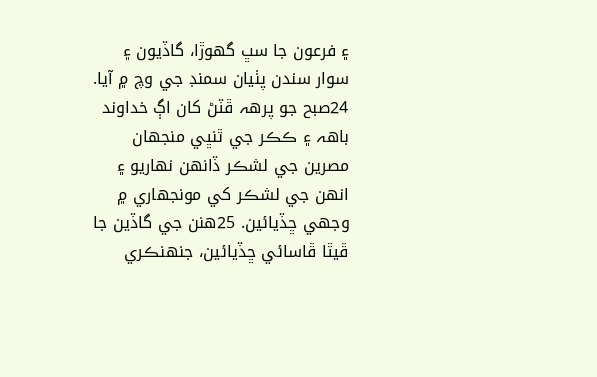۽ فرعون جا سڀ گھوڙا، گاڏيون ۽ سوار سندن پٺيان سمنڊ جي وچ ۾ آيا. 24صبح جو پرهہ ڦٽڻ کان اڳ خداوند باهہ ۽ ڪڪر جي ٿنڀي منجھان مصرين جي لشڪر ڏانهن نهاريو ۽ انهن جي لشڪر کي مونجھاري ۾ وجھي ڇڏيائين. 25هنن جي گاڏين جا ڦيٿا ڦاسائي ڇڏيائين، جنهنڪري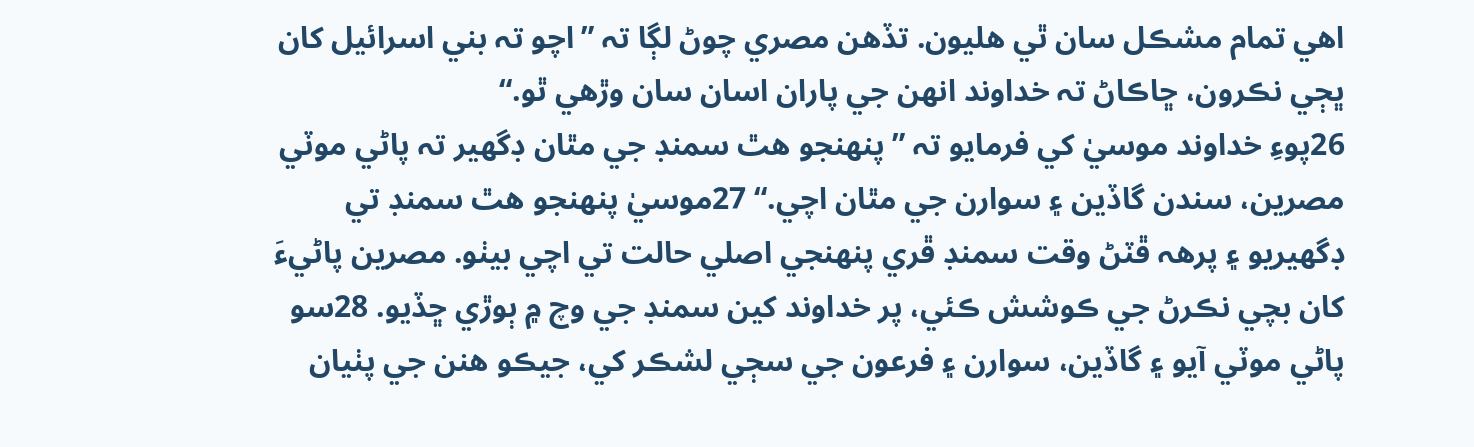اهي تمام مشڪل سان ٿي هليون. تڏهن مصري چوڻ لڳا تہ ”اچو تہ بني اسرائيل کان ڀڄي نڪرون، ڇاڪاڻ تہ خداوند انهن جي پاران اسان سان وڙهي ٿو.“
26پوءِ خداوند موسيٰ کي فرمايو تہ ”پنهنجو هٿ سمنڊ جي مٿان ڊگھير تہ پاڻي موٽي مصرين، سندن گاڏين ۽ سوارن جي مٿان اچي.“ 27موسيٰ پنهنجو هٿ سمنڊ تي ڊگھيريو ۽ پرهہ ڦٽڻ وقت سمنڊ ڦري پنهنجي اصلي حالت تي اچي بيٺو. مصرين پاڻيءَ کان بچي نڪرڻ جي ڪوشش ڪئي، پر خداوند کين سمنڊ جي وچ ۾ ٻوڙي ڇڏيو. 28سو پاڻي موٽي آيو ۽ گاڏين، سوارن ۽ فرعون جي سڄي لشڪر کي، جيڪو هنن جي پٺيان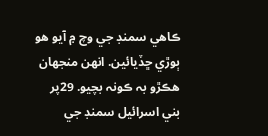ڪاهي سمنڊ جي وچ ۾ آيو هو ٻوڙي ڇڏيائين. انهن منجھان هڪڙو بہ ڪونہ بچيو. 29پر بني اسرائيل سمنڊ جي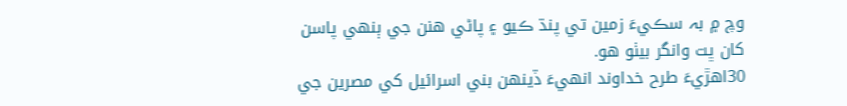وچ ۾ بہ سڪيءَ زمين تي پنڌ ڪيو ۽ پاڻي هنن جي ٻنهي پاسن کان ڀت وانگر بيٺو هو.
30اهڙيءَ طرح خداوند انهيءَ ڏينهن بني اسرائيل کي مصرين جي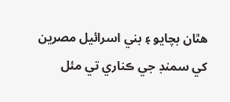هٿان بچايو ۽ بني اسرائيل مصرين کي سمنڊ جي ڪناري تي مئل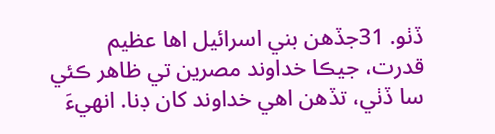ڏٺو. 31جڏهن بني اسرائيل اها عظيم قدرت، جيڪا خداوند مصرين تي ظاهر ڪئي سا ڏٺي، تڏهن اهي خداوند کان ڊنا. انهيءَ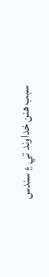سبب هنن خداوند تي ۽ سندس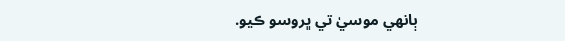ٻانهي موسيٰ تي ڀروسو ڪيو.